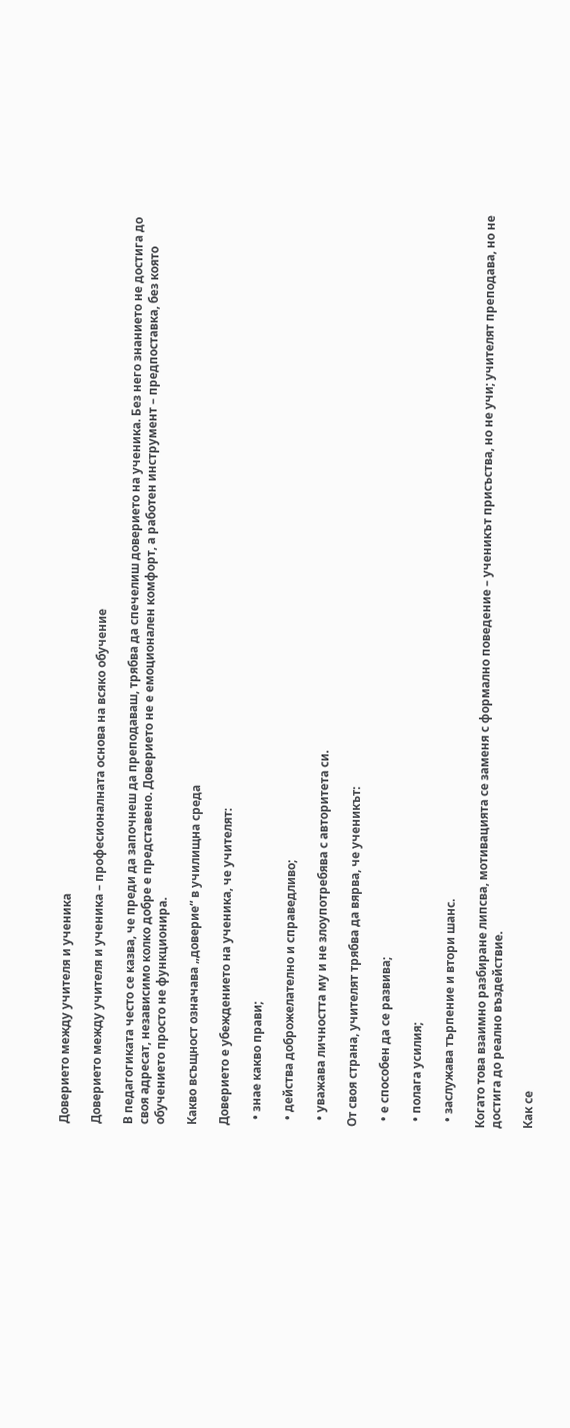Доверието между учителя и ученика

Доверието между учителя и ученика – професионалната основа на всяко обучение

В педагогиката често се казва, че преди да започнеш да преподаваш, трябва да спечелиш доверието на ученика. Без него знанието не достига до своя адресат, независимо колко добре е представено. Доверието не е емоционален комфорт, а работен инструмент – предпоставка, без която обучението просто не функционира.

Какво всъщност означава „доверие“ в училищна среда

Доверието е убеждението на ученика, че учителят:

  • знае какво прави;

  • действа доброжелателно и справедливо;

  • уважава личността му и не злоупотребява с авторитета си.

От своя страна, учителят трябва да вярва, че ученикът:

  • е способен да се развива;

  • полага усилия;

  • заслужава търпение и втори шанс.

Когато това взаимно разбиране липсва, мотивацията се заменя с формално поведение – ученикът присъства, но не учи; учителят преподава, но не достига до реално въздействие.

Как се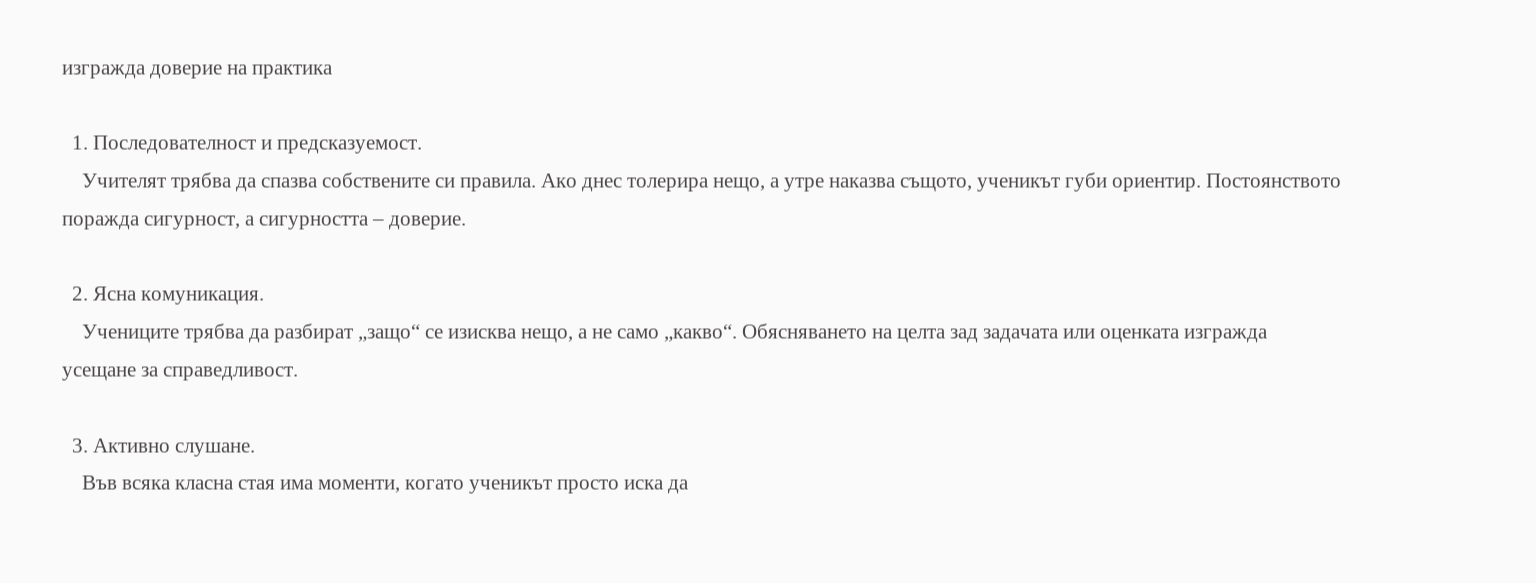изгражда доверие на практика

  1. Последователност и предсказуемост.
    Учителят трябва да спазва собствените си правила. Ако днес толерира нещо, а утре наказва същото, ученикът губи ориентир. Постоянството поражда сигурност, а сигурността – доверие.

  2. Ясна комуникация.
    Учениците трябва да разбират „защо“ се изисква нещо, а не само „какво“. Обясняването на целта зад задачата или оценката изгражда усещане за справедливост.

  3. Активно слушане.
    Във всяка класна стая има моменти, когато ученикът просто иска да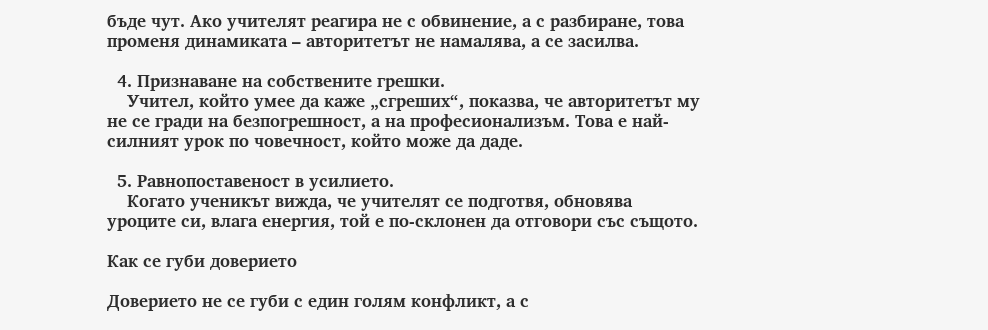бъде чут. Ако учителят реагира не с обвинение, а с разбиране, това променя динамиката – авторитетът не намалява, а се засилва.

  4. Признаване на собствените грешки.
    Учител, който умее да каже „сгреших“, показва, че авторитетът му не се гради на безпогрешност, а на професионализъм. Това е най-силният урок по човечност, който може да даде.

  5. Равнопоставеност в усилието.
    Когато ученикът вижда, че учителят се подготвя, обновява уроците си, влага енергия, той е по-склонен да отговори със същото.

Как се губи доверието

Доверието не се губи с един голям конфликт, а с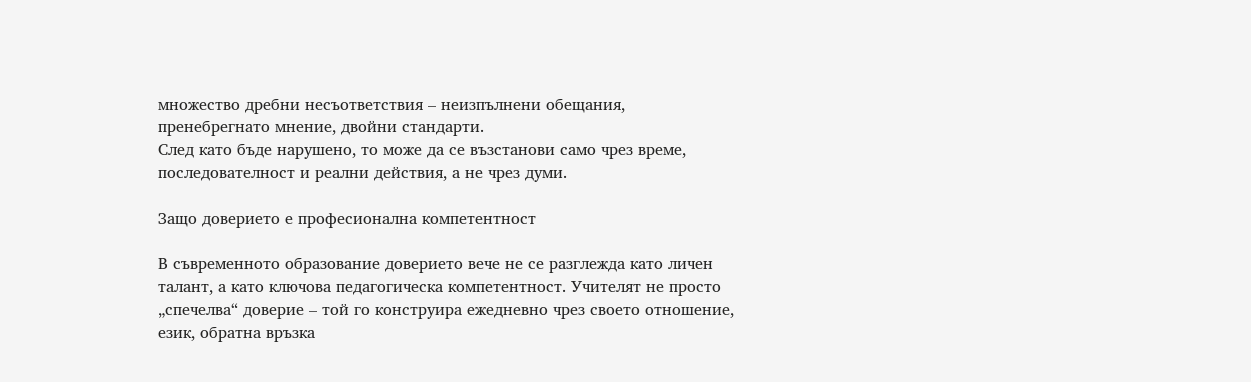множество дребни несъответствия – неизпълнени обещания, пренебрегнато мнение, двойни стандарти.
След като бъде нарушено, то може да се възстанови само чрез време, последователност и реални действия, а не чрез думи.

Защо доверието е професионална компетентност

В съвременното образование доверието вече не се разглежда като личен талант, а като ключова педагогическа компетентност. Учителят не просто „спечелва“ доверие – той го конструира ежедневно чрез своето отношение, език, обратна връзка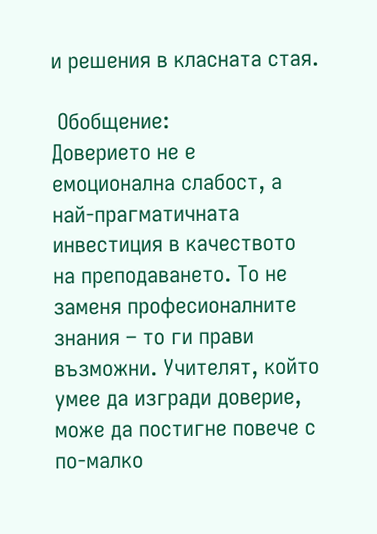и решения в класната стая.

 Обобщение:
Доверието не е емоционална слабост, а най-прагматичната инвестиция в качеството на преподаването. То не заменя професионалните знания – то ги прави възможни. Учителят, който умее да изгради доверие, може да постигне повече с по-малко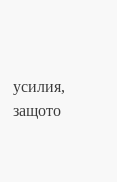усилия, защото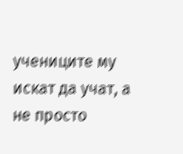учениците му искат да учат, а не просто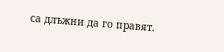са длъжни да го правят.